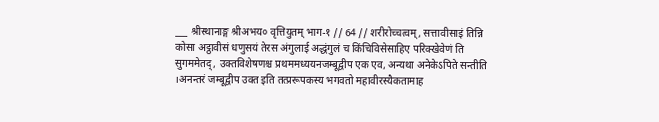___ श्रीस्थानाङ्ग श्रीअभय० वृत्तियुतम् भाग-१ // 64 // शरीरोच्चत्वम्, सत्तावीसाइं तिन्नि कोसा अट्ठावीसं धणुसयं तेरस अंगुलाई अद्धंगुलं च किंचिविसेसाहिए परिक्खेवेणं ति सुगममेतद्, उक्तविशेषणश्च प्रथममध्ययनजम्बूद्वीप एक एव, अन्यथा अनेकेऽपिते सन्तीति ।अनन्तरं जम्बूद्वीप उक्त इति तत्प्ररूपकस्य भगवतो महावीरस्यैकतामाह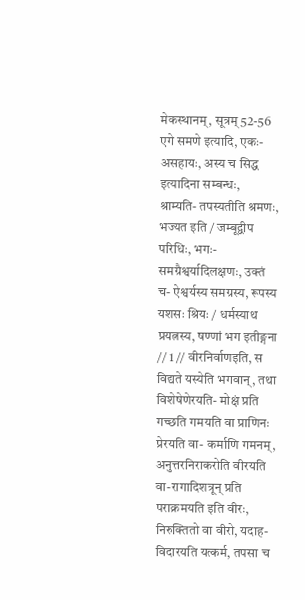मेकस्थानम्, सूत्रम् 52-56 एगे समणे इत्यादि, एकः- असहायः, अस्य च सिद्ध इत्यादिना सम्बन्धः, श्राम्यति- तपस्यतीति श्रमणः, भज्यत इति / जम्बूद्वीप परिधिः, भगः- समग्रैश्वर्यादिलक्षणः, उक्तं च- ऐश्वर्यस्य समग्रस्य, रूपस्य यशसः श्रियः / धर्मस्याथ प्रयत्नस्य, षण्णां भग इतीङ्गना // 1 // वीरनिर्वाणइति, स विद्यते यस्येति भगवान्, तथा विशेषेणेरयति- मोक्षं प्रति गच्छति गमयति वा प्राणिनः प्रेरयति वा- कर्माणि गमनम्, अनुत्तरनिराकरोति वीरयति वा-रागादिशत्रून् प्रति पराक्रमयति इति वीरः, निरुक्तितो वा वीरो, यदाह-विदारयति यत्कर्म, तपसा च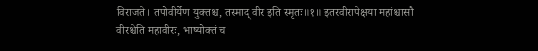विराजते। तपोवीर्येण युक्तश्च, तस्माद् वीर इति स्मृतः॥१॥ इतरवीरापेक्षया महांश्चासौ वीरश्चेति महावीरः, भाष्योक्तं च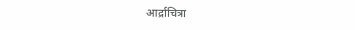आर्द्राचित्रा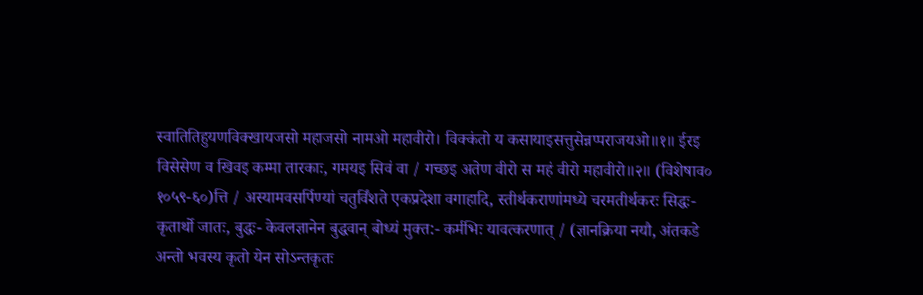स्वातितिहुयणविक्खायजसो महाजसो नामओ महावीरो। विक्कंतो य कसायाइसत्तुसेन्नप्पराजयओ॥१॥ ईरइ विसेसेण व खिवइ कम्मा तारकाः, गमयइ सिवं वा / गच्छइ अतेण वीरो स महं वीरो महावीरो॥२॥ (विशेषाव० १०५९-६०)त्ति / अस्यामवसर्पिण्यां चतुर्विंशते एकप्रदेशा वगाहादि, स्तीर्थकराणांमध्ये चरमतीर्थकरः सिद्धः- कृतार्थो जातः, बुद्धः- केवलज्ञानेन बुद्धवान् बोध्यं मुक्त:- कर्मभिः यावत्करणात् / (ज्ञानक्रिया नयौ, अंतकडे अन्तो भवस्य कृतो येन सोऽन्तकृतः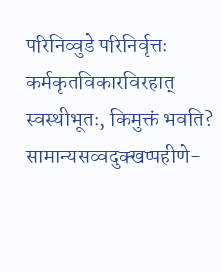परिनिव्वुडे परिनिर्वृत्तः कर्मकृतविकारविरहात् स्वस्थीभूतः, किमुक्तं भवति? सामान्यसव्वदुक्खप्पहीणे-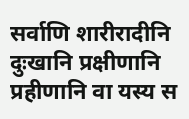सर्वाणि शारीरादीनि दुःखानि प्रक्षीणानि प्रहीणानि वा यस्य स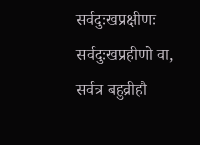सर्वदुःखप्रक्षीणः सर्वदुःखप्रहीणो वा, सर्वत्र बहुव्रीहौ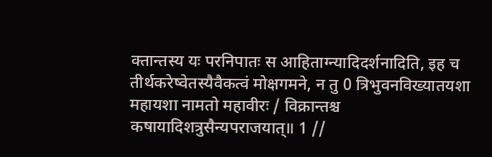क्तान्तस्य यः परनिपातः स आहिताग्न्यादिदर्शनादिति, इह च तीर्थकरेष्वेतस्यैवैकत्वं मोक्षगमने, न तु 0 त्रिभुवनविख्यातयशा महायशा नामतो महावीरः / विक्रान्तश्च कषायादिशत्रुसैन्यपराजयात्॥ 1 //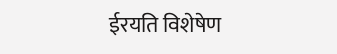ईरयति विशेषेण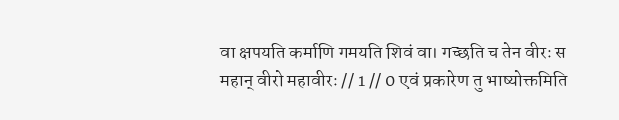वा क्षपयति कर्माणि गमयति शिवं वा। गच्छति च तेन वीरः स महान् वीरो महावीरः // 1 // 0 एवं प्रकारेण तु भाष्योक्तमिति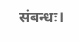संबन्धः।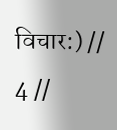विचार:) // 4 //